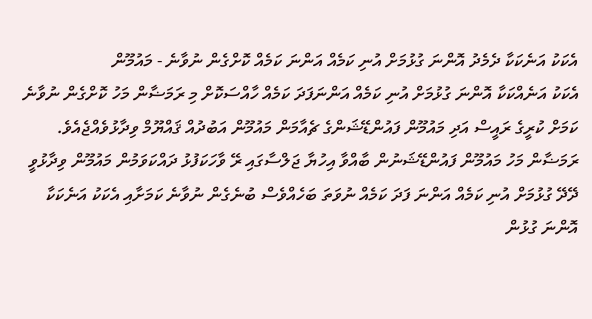އެކަކު އަނެކަކާ ދެމެދު އޮންނަ ގުޅުމަށް އުނި ކަމެއް އަންނަ ކަމެއް ކޮށްގެން ނުވާނެ - މައުމޫން
އެކަކު އަނެއްކަކާ އޮންނަ ގުޅުމަށް އުނި ކަމެއް އަންނަފަދަ ކަމެއް ހާއްސަކޮށް މި ރަމަޟާން މަހު ކޮށްގެން ނުވާނެ ކަމަށް ކުރީގެ ރައީސް އަދި މައުމޫން ފައުންޑޭޝަންގެ ޗެއާމަން މައުމޫން އަބުދުއް ޤައްޔޫމް ވިދާޅުވެއްޖެއެވެ.
ރަމަޟާން މަހު މައުމޫން ފައުންޑޭޝަނުން ބާއްވާ އިހުޔާ ޖަލްސާގައި ރޭ ވާހަކަފުޅު ދައްކަވަމުން މައުމޫން ވިދާޅުވީ ދޭދޭ ގުޅުމަށް އުނި ކަމެއް އަންނަ ފަދަ ކަމެއް ނުވަތަ ބަހެއްވެސް ބުނެގެން ނުވާނެ ކަމަށާއި އެކަކު އަނެކަކާ އޮންނަ ގުޅުން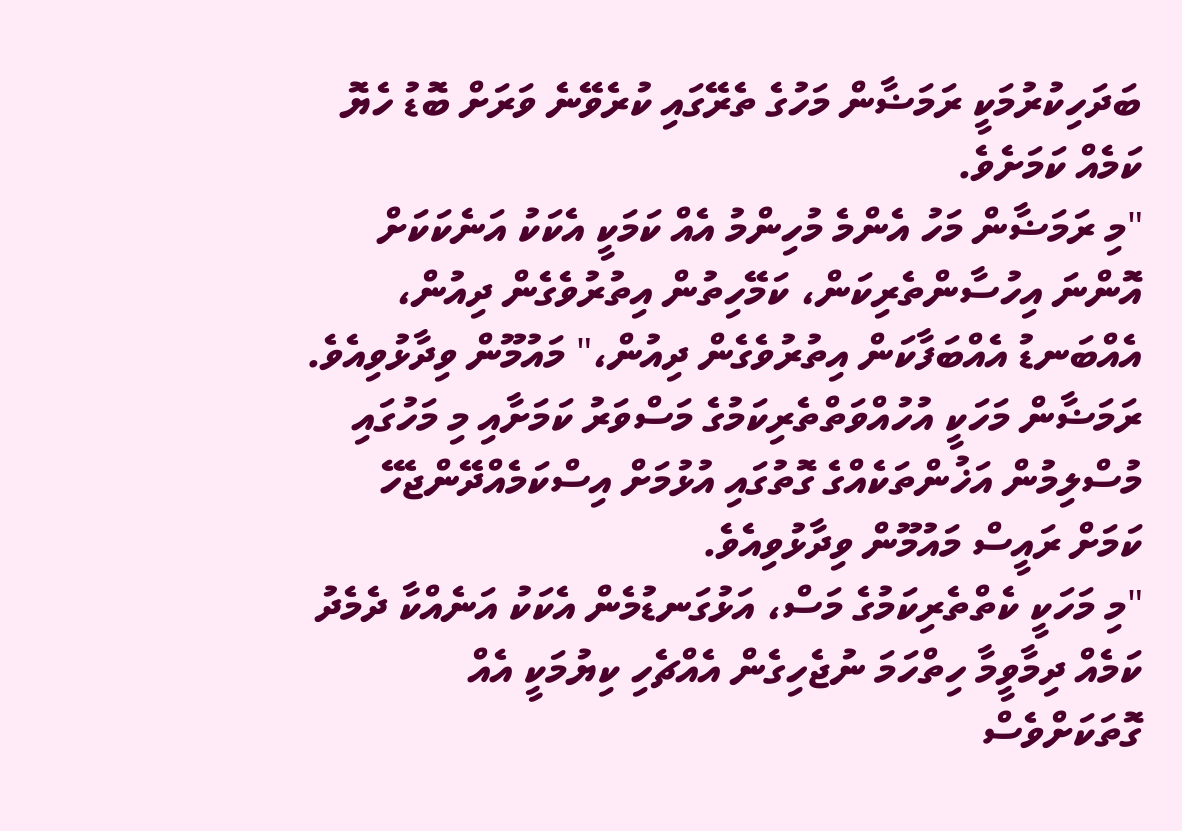ބަދަހިކުރުމަކީ ރަމަޟާން މަހުގެ ތެރޭގައި ކުރެވޭނެ ވަރަށް ބޮޑު ހެޔޮ ކަމެއް ކަމަށެވެ.
"މި ރަމަޟާން މަހު އެންމެ މުހިންމު އެއް ކަމަކީ އެކަކު އަނެކަކަށް އޮންނަ އިހުސާންތެރިކަން، ކަމޭހިތުން އިތުރުވެގެން ދިއުން، އެއްބަނޑު އެއްބަފާކަން އިތުރުވެގެން ދިއުން،" މައުމޫން ވިދާޅުވިއެވެ.
ރަމަޟާން މަހަކީ އުހުއްވަތްތެރިކަމުގެ މަސްވަރު ކަމަށާއި މި މަހުގައި މުސްލިމުން އަޚުންތަކެއްގެ ގޮތުގައި އުޅުމަށް އިސްކަމެއްދޭންޖެހޭ ކަމަށް ރައީސް މައުމޫން ވިދާޅުވިއެވެ.
"މި މަހަކީ ކެތްތެރިކަމުގެ މަސް، އަޅުގަނޑުމެން އެކަކު އަނެއްކާ ދެމެދު ކަމެއް ދިމާވީމާ ހިތްހަމަ ނުޖެހިގެން އެއްޗެހި ކިޔުމަކީ އެއް ގޮތަކަށްވެސް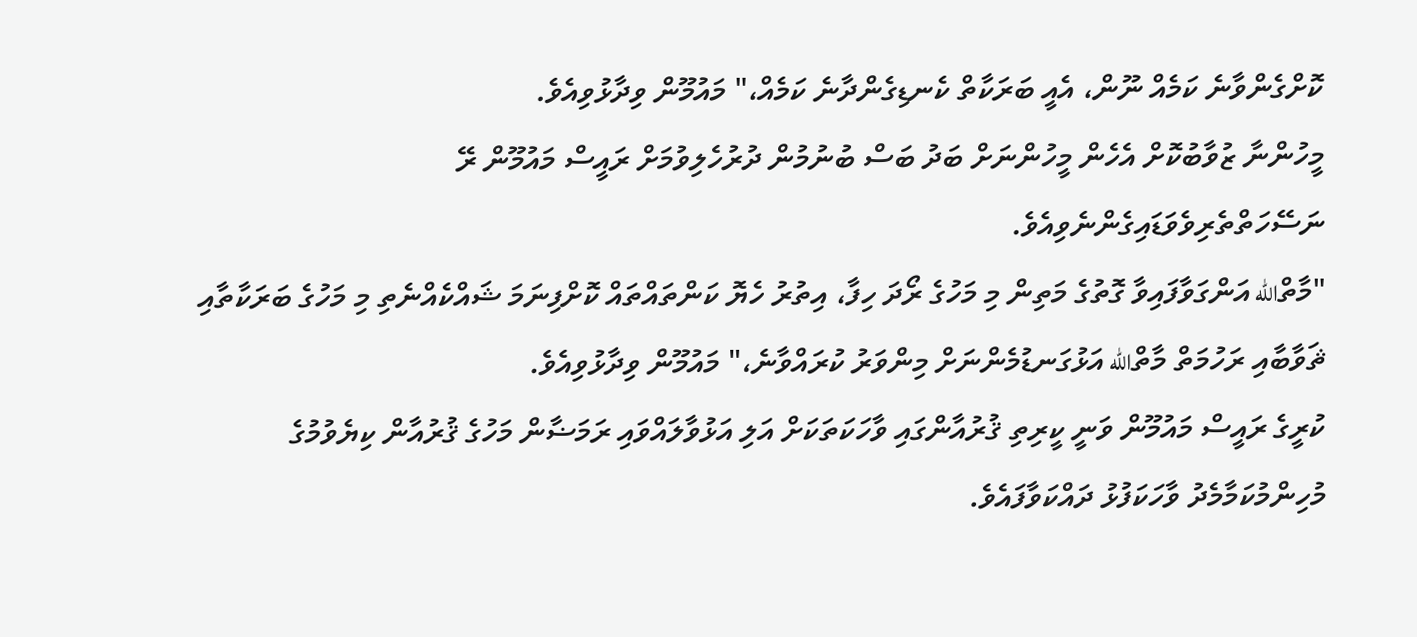ކޮށްގެންވާނެ ކަމެއް ނޫން، އެއީ ބަރަކާތް ކެނޑިގެންދާނެ ކަމެއް،" މައުމޫން ވިދާޅުވިއެވެ.
މީހުންނާ ޒުވާބުކޮށް އެހެން މީހުންނަށް ބަދު ބަސް ބުނުމުން ދުރުހެލިވުމަށް ރައީސް މައުމޫން ރޭ ނަސޭހަތްތެރިވެވަޑައިގެންނެވިއެވެ.
"މާތްالله އަންގަވާފައިވާ ގޮތުގެ މަތިން މި މަހުގެ ރޯދަ ހިފާ، އިތުރު ހެޔޮ ކަންތައްތައް ކޮށްފިނަމަ ޝައްކެއްނެތި މި މަހުގެ ބަރަކާތާއި ޘަވާބާއި ރަހުމަތް މާތްالله އަޅުގަނޑުމެންނަށް މިންވަރު ކުރައްވާނެ،" މައުމޫން ވިދާޅުވިއެވެ.
ކުރީގެ ރައީސް މައުމޫން ވަނީ ކީރިތި ޤުރުއާންގައި ވާހަކަތަކަށް އަލި އަޅުވާލައްވައި ރަމަޟާން މަހުގެ ޤުރުއާން ކިޔެވުމުގެ މުހިންމުކަމާމެދު ވާހަކަފުޅު ދައްކަވާފައެވެ.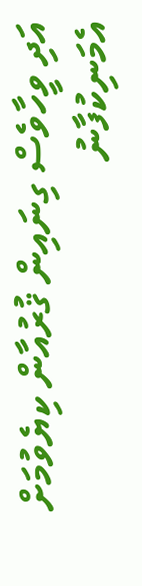އަދި ވީހާވެސް ގިނައިން ޤުރުއާން ކިޔެވުމަށް އެމަނިކުފާނު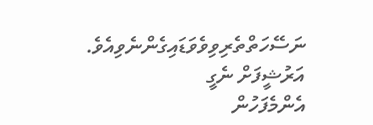ނަސޭހަތްތެރިވިވެވަޑައިގެންނެވިއެވެ.
އަރުޝީފަށް ނެގީ
އެންމެފަހުން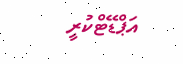އަޕްޑޭޓްކުރީ